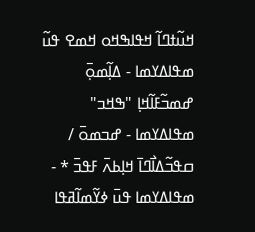ߞߎ߬ߙߣߊ߬ ߞߟߊߒߞߋ ߞߘߐ ߟߎ߬ ߘߟߊߡߌߘߊ - ߡߊ߲߬ߘߋ߲߫ ߝߘߏ߬ߓߊ߬ߞߊ߲ "ߒߞߏ" ߘߟߊߡߌߘߊ - ߝߏߘߋ߫ / ߛߟߏ߬ߡߊ߯ߣߊ߫ ߞߊ߲ߕߍ߫ ߓߟߏ߫ * - ߘߟߊߡߌߘߊ ߟߎ߫ ߦߌ߬ߘߊ߬ߥߟߊ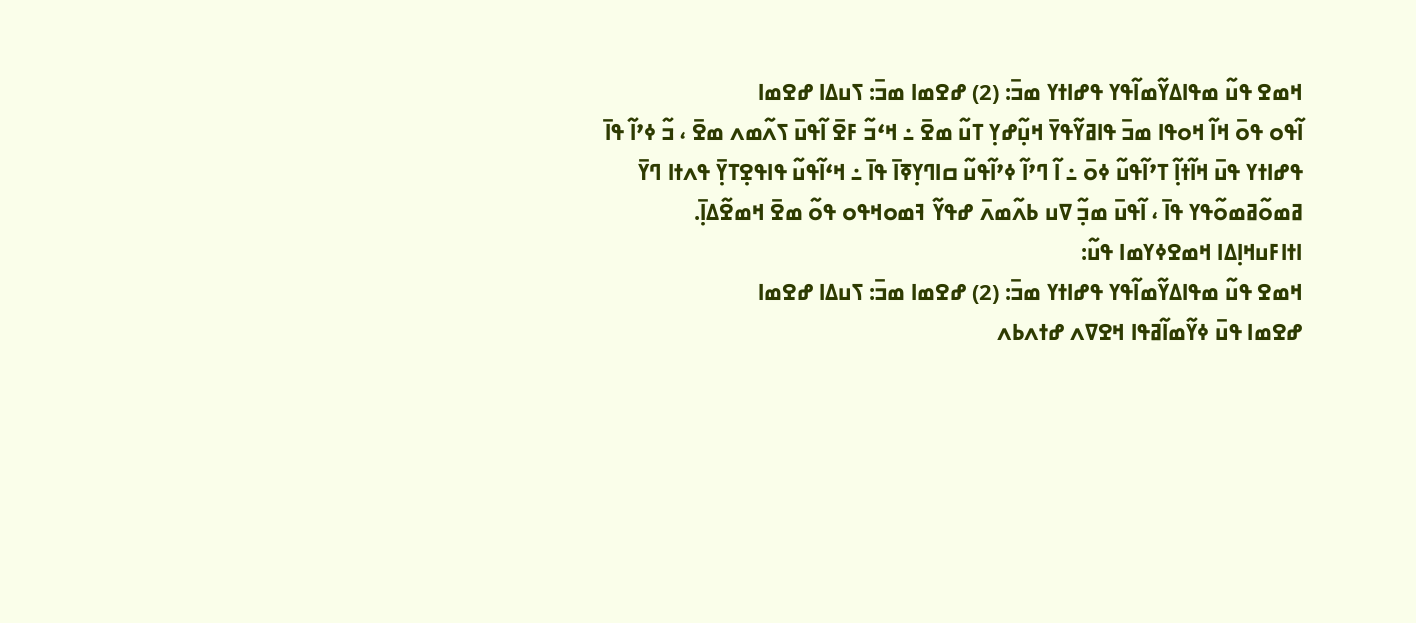ߞߘߐ ߟߎ߬ ߘߟߊߡߌ߬ߘߊ߬ߟߌ ߟߝߊߙߌ ߘߏ߫: (2) ߝߐߘߊ ߘߏ߫: ߖߎߡߊ ߝߐߘߊ
ߊ߬ߟߋ ߟߋ߫ ߞߊ߬ ߞߋߟߊ ߘߏ߫ ߟߊߥߌ߬ߟߌ߫ ߞߎ߲߬ߝߌ߲ ߠߎ߬ ߘߐ߫ ߸ ߞߵߏ߬ ߓߐ߫ ߊ߬ߟߎ߫ ߖߍ߬ߘߍ ߘߐ߫ ، ߏ߬ ߦߴߊ߬ ߟߊ߫ ߟߝߊߙߌ ߟߎ߫ ߞߊ߬ߙߊ߲߬ ߠߴߊ߬ߟߎ߬ ߦߋ߫ ߸ ߊ߬ ߣߴߊ߬ ߦߴߊ߬ߟߎ߬ ߛߊߣߌ߲ߧߊ߫ ߟߊ߫ ߸ ߞߵߊ߬ߟߎ߬ ߟߊߟߐ߲ߠߌ߲߫ ߟߍߙߊ ߣߌ߫ ߥߘߋ߬ߥߘߋ߬ߟߌ ߟߊ߫ ، ߊ߬ߟߎ߫ ߘߏ߲߬ ߜߎ ߕߍ߬ߘߍ߫ ߝߟߌ߬ ߔߘߋߞߟߋ ߟߋ߬ ߘߐ߫ ߞߘߐ߬ߡߊ߲߫.
ߊߙߊߓߎߞߊ߲ߡߊ ߞߘߐߦߌߘߊ ߟߎ߬:
ߞߘߐ ߟߎ߬ ߘߟߊߡߌ߬ߘߊ߬ߟߌ ߟߝߊߙߌ ߘߏ߫: (2) ߝߐߘߊ ߘߏ߫: ߖߎߡߊ ߝߐߘߊ
ߝߐߘߊ ߟߎ߫ ߦߌ߬ߘߊ߬ߥߟߊ ߞߐߜߍ ߝߙߍߕߍ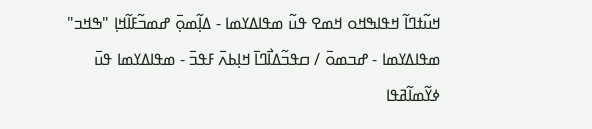ߞߎ߬ߙߣߊ߬ ߞߟߊߒߞߋ ߞߘߐ ߟߎ߬ ߘߟߊߡߌߘߊ - ߡߊ߲߬ߘߋ߲߫ ߝߘߏ߬ߓߊ߬ߞߊ߲ "ߒߞߏ" ߘߟߊߡߌߘߊ - ߝߏߘߋ߫ / ߛߟߏ߬ߡߊ߯ߣߊ߫ ߞߊ߲ߕߍ߫ ߓߟߏ߫ - ߘߟߊߡߌߘߊ ߟߎ߫ ߦߌ߬ߘߊ߬ߥߟߊ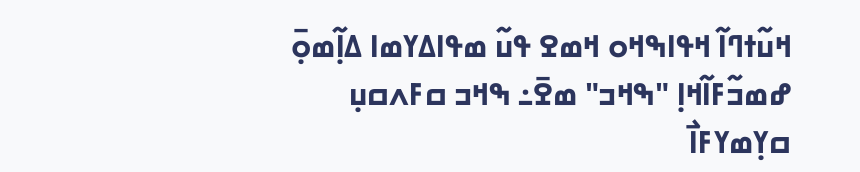ߞߎ߬ߙߣߊ߬ ߞߟߊߒߞߋ ߞߘߐ ߟߎ߬ ߘߟߊߡߌߘߊ ߡߊ߲߬ߘߋ߲߫ ߝߘߏ߬ߓߊ߬ߞߊ߲ "ߒߞߏ" ߘߐ߫߸ ߒߞߏ ߛߓߍߛߎ߲ ߛߌ߲ߘߌߓߊ߯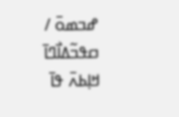ߝߏߘߋ߫ / ߛߟߏ߬ߡߊ߯ߣߊ߫ ߞߊ߲ߕߍ߫ ߟߊ߫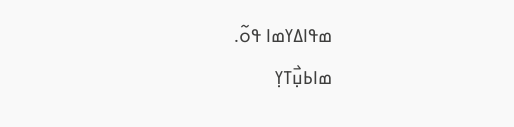ߘߟߊߡߌߘߊ ߟߋ߬.
ߘߊߕߎ߲߯ߠߌ߲